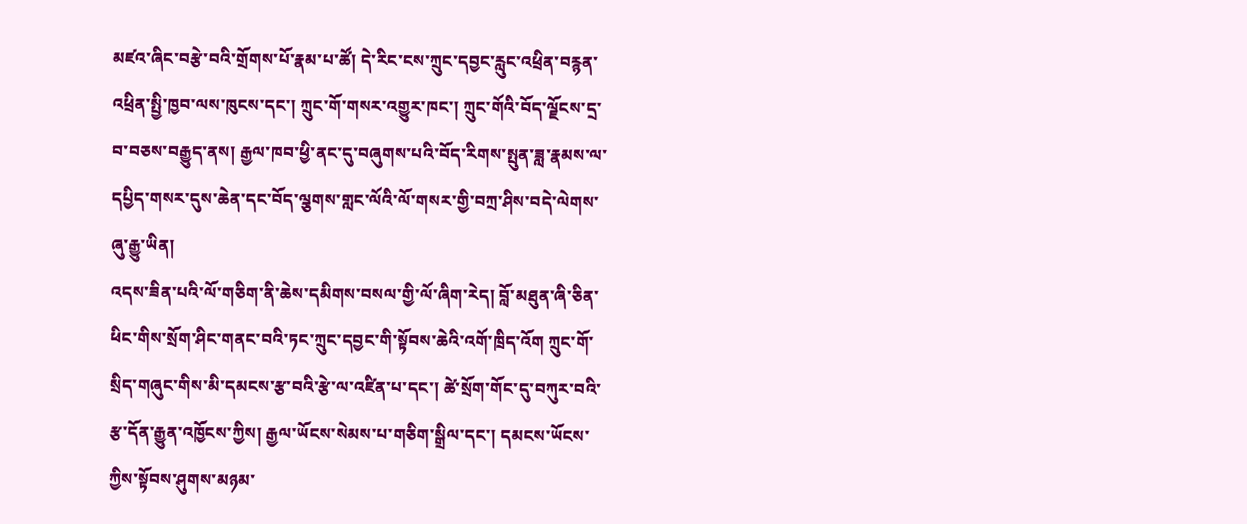མཛའ་ཞིང་བརྩེ་བའི་གྲོགས་པོ་རྣམ་པ་ཚོ། དེ་རིང་ངས་ཀྲུང་དབྱང་རླུང་འཕྲིན་བརྙན་འཕྲིན་སྤྱི་ཁྱབ་ལས་ཁུངས་དང་། ཀྲུང་གོ་གསར་འགྱུར་ཁང་། ཀྲུང་གོའི་བོད་ལྗོངས་དྲ་བ་བཅས་བརྒྱུད་ནས། རྒྱལ་ཁབ་ཕྱི་ནང་དུ་བཞུགས་པའི་བོད་རིགས་སྤུན་ཟླ་རྣམས་ལ་དཔྱིད་གསར་དུས་ཆེན་དང་བོད་ལྕགས་གླང་ལོའི་ལོ་གསར་གྱི་བཀྲ་ཤིས་བདེ་ལེགས་ཞུ་རྒྱུ་ཡིན།
འདས་ཟིན་པའི་ལོ་གཅིག་ནི་ཆེས་དམིགས་བསལ་གྱི་ལོ་ཞིག་རེད། བློ་མཐུན་ཞི་ཅིན་ཕིང་གིས་སྲོག་ཤིང་གནང་བའི་ཏང་ཀྲུང་དབྱང་གི་སྟོབས་ཆེའི་འགོ་ཁྲིད་འོག ཀྲུང་གོ་སྲིད་གཞུང་གིས་མི་དམངས་རྩ་བའི་རྩེ་ལ་འཛིན་པ་དང་། ཚེ་སྲོག་གོང་དུ་བཀུར་བའི་རྩ་དོན་རྒྱུན་འཁྱོངས་ཀྱིས། རྒྱལ་ཡོངས་སེམས་པ་གཅིག་སྒྲིལ་དང་། དམངས་ཡོངས་ཀྱིས་སྟོབས་ཤུགས་མཉམ་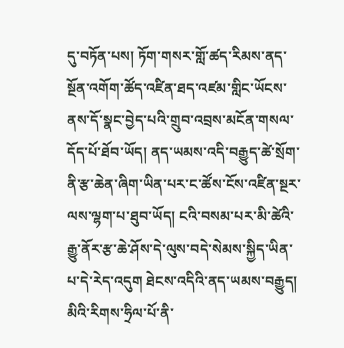དུ་བཏོན་པས། ཏོག་གསར་གློ་ཚད་རིམས་ནད་སྔོན་འགོག་ཚོད་འཛིན་ཐད་འཛམ་གླིང་ཡོངས་ནས་དོ་སྣང་བྱེད་པའི་གྲུབ་འབྲས་མངོན་གསལ་དོད་པོ་ཐོབ་ཡོད། ནད་ཡམས་འདི་བརྒྱུད་ཚེ་སྲོག་ནི་རྩ་ཆེན་ཞིག་ཡིན་པར་ང་ཚོས་ངོས་འཛིན་སྔར་ལས་ལྷག་པ་ཐུབ་ཡོད། ངའི་བསམ་པར་མི་ཚེའི་རྒྱུ་ནོར་རྩ་ཆེ་ཤོས་དེ་ལུས་བདེ་སེམས་སྐྱིད་ཡིན་པ་དེ་རེད་འདུག ཐེངས་འདིའི་ནད་ཡམས་བརྒྱུད། མིའི་རིགས་ཧྲིལ་པོ་ནི་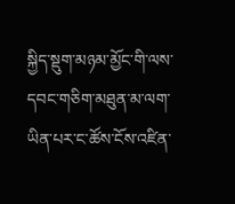སྐྱིད་སྡུག་མཉམ་མྱོང་གི་ལས་དབང་གཅིག་མཐུན་མ་ལག་ཡིན་པར་ང་ཚོས་ངོས་འཛིན་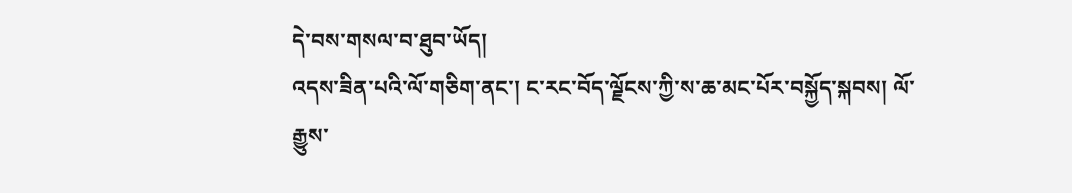དེ་བས་གསལ་བ་ཐུབ་ཡོད།
འདས་ཟིན་པའི་ལོ་གཅིག་ནང་། ང་རང་བོད་ལྗོངས་ཀྱི་ས་ཆ་མང་པོར་བསྐྱོད་སྐབས། ལོ་རྒྱུས་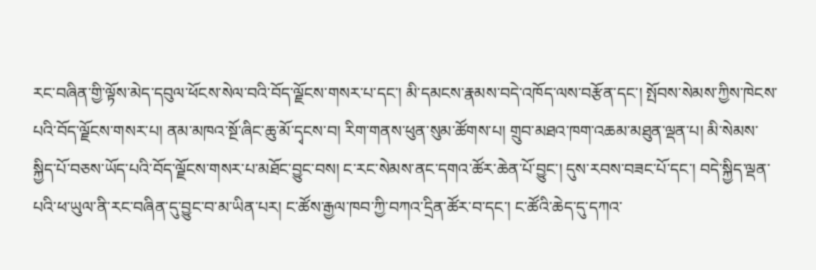རང་བཞིན་གྱི་ལྟོས་མེད་དབུལ་ཕོངས་སེལ་བའི་བོད་ལྗོངས་གསར་པ་དང་། མི་དམངས་རྣམས་བདེ་འཁོད་ལས་བརྩོན་དང་། སྤོབས་སེམས་ཀྱིས་ཁེངས་པའི་བོད་ལྗོངས་གསར་པ། ནམ་མཁའ་སྔོ་ཞིང་ཆུ་མོ་དྭངས་བ། རིག་གནས་ཕུན་སུམ་ཚོགས་པ། གྲུབ་མཐའ་ཁག་འཆམ་མཐུན་ལྡན་པ། མི་སེམས་སྐྱིད་པོ་བཅས་ཡོད་པའི་བོད་ལྗོངས་གསར་པ་མཐོང་བྱུང་བས། ང་རང་སེམས་ནང་དགའ་ཚོར་ཆེན་པོ་བྱུང་། དུས་རབས་བཟང་པོ་དང་། བདེ་སྐྱིད་ལྡན་པའི་ཕ་ཡུལ་ནི་རང་བཞིན་དུ་བྱུང་བ་མ་ཡིན་པར། ང་ཚོས་རྒྱལ་ཁབ་ཀྱི་བཀའ་དྲིན་ཚོར་བ་དང་། ང་ཚོའི་ཆེད་དུ་དཀའ་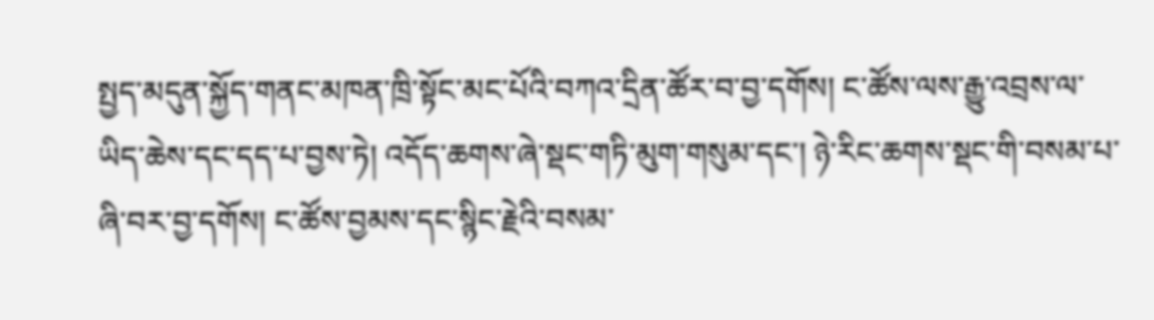སྤྱད་མདུན་སྐྱོད་གནང་མཁན་ཁྲི་སྟོང་མང་པོའི་བཀའ་དྲིན་ཚོར་བ་བྱ་དགོས། ང་ཚོས་ལས་རྒྱུ་འབྲས་ལ་ཡིད་ཆེས་དང་དད་པ་བྱས་ཏེ། འདོད་ཆགས་ཞེ་སྡང་གཏི་མུག་གསུམ་དང་། ཉེ་རིང་ཆགས་སྡང་གི་བསམ་པ་ཞི་བར་བྱ་དགོས། ང་ཚོས་བྱམས་དང་སྙིང་རྗེའི་བསམ་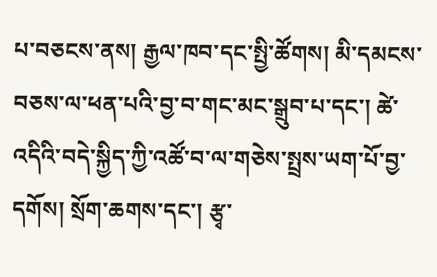པ་བཅངས་ནས། རྒྱལ་ཁབ་དང་སྤྱི་ཚོགས། མི་དམངས་བཅས་ལ་ཕན་པའི་བྱ་བ་གང་མང་སྒྲུབ་པ་དང་། ཚེ་འདིའི་བདེ་སྐྱིད་ཀྱི་འཚོ་བ་ལ་གཅེས་སྤྲས་ཡག་པོ་བྱ་དགོས། སྲོག་ཆགས་དང་། རྩྭ་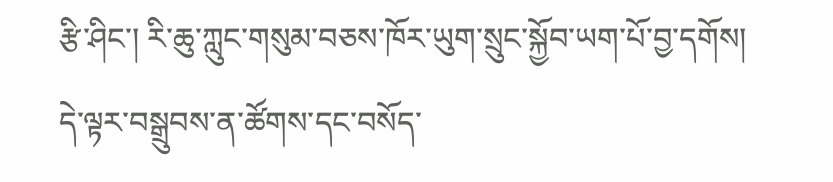རྩི་ཤིང་། རི་ཆུ་ཀླུང་གསུམ་བཅས་ཁོར་ཡུག་སྲུང་སྐྱོབ་ཡག་པོ་བྱ་དགོས། དེ་ལྟར་བསྒྲུབས་ན་ཚོགས་དང་བསོད་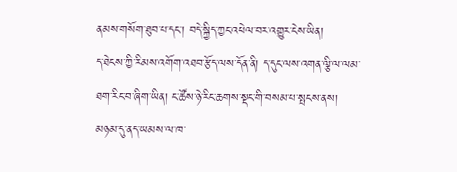ནམས་གསོག་ཐུབ་པ་དང་། བདེ་སྐྱིད་ཀྱང་འཕེལ་བར་འགྱུར་ངེས་ཡིན།
ད་ཐེངས་ཀྱི་རིམས་འགོག་འཐབ་རྩོད་ལས་དོན་ནི། ད་དུང་ལས་འགན་ལྕི་ལ་ལམ་ཐག་རིང་བ་ཞིག་ཡིན། ང་ཚོས་ཉེ་རིང་ཆགས་སྡང་གི་བསམ་པ་སྤངས་ནས། མཉམ་དུ་ནད་ཡམས་ལ་ཁ་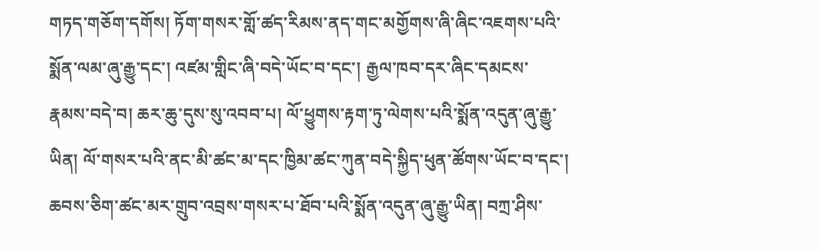གཏད་གཅོག་དགོས། ཏོག་གསར་གློ་ཚད་རིམས་ནད་གང་མགྱོགས་ཞི་ཞིང་འཇགས་པའི་སྨོན་ལམ་ཞུ་རྒྱུ་དང་། འཛམ་གླིང་ཞི་བདེ་ཡོང་བ་དང་། རྒྱལ་ཁབ་དར་ཞིང་དམངས་རྣམས་བདེ་བ། ཆར་ཆུ་དུས་སུ་འབབ་པ། ལོ་ཕྱུགས་རྟག་ཏུ་ལེགས་པའི་སྨོན་འདུན་ཞུ་རྒྱུ་ཡིན། ལོ་གསར་པའི་ནང་མི་ཚང་མ་དང་ཁྱིམ་ཚང་ཀུན་བདེ་སྐྱིད་ཕུན་ཚོགས་ཡོང་བ་དང་། ཆབས་ཅིག་ཚང་མར་གྲུབ་འབྲས་གསར་པ་ཐོབ་པའི་སྨོན་འདུན་ཞུ་རྒྱུ་ཡིན། བཀྲ་ཤིས་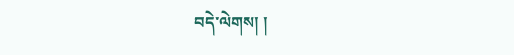བདེ་ལེགས། །